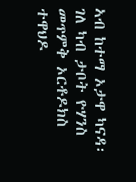ኣብ ከተማ ኦታዋ ካናዳ፡ ገለ ካብ ታቦት ዮሃንስ መጥምቅ ኦርቶዶክስ ተዋህዶ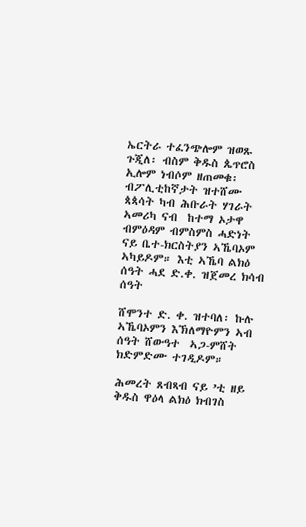ኤርትራ ተፈንጭሎም ዝወጹ ጉጂለ፡ ብስም ቅዱስ ጴጥሮስ ኢሎም ነብሶም ዘጠመቁ፡ ብፖሊቲከኛታት ዝተሸሙ ጳጳሳት ካብ ሕቡራት ሃገራት ኣመሪካ ናብ  ከተማ ኦታዋ ብምዕዳም ብምስምስ ሓድነት ናይ ቤተ-ክርስትያን ኣኼባኦም ኣካይዶም። እቲ ኣኼባ ልክዕ ሰዓት ሓደ ድ.ቀ. ዝጀመረ ክሳብ ሰዓት

ሸሞንተ ድ. ቀ. ዝተባለ፡ ኩሉ ኣኼባኦምን እኽለማዮምን ኣብ ሰዓት ሸውዓተ  ኣጋ-ምሸት ክድምድሙ ተገዲዶም።

ሕመረት ጸብጻብ ናይ ’ቲ ዘይ ቅዱስ ዋዕላ ልክዕ ክብገስ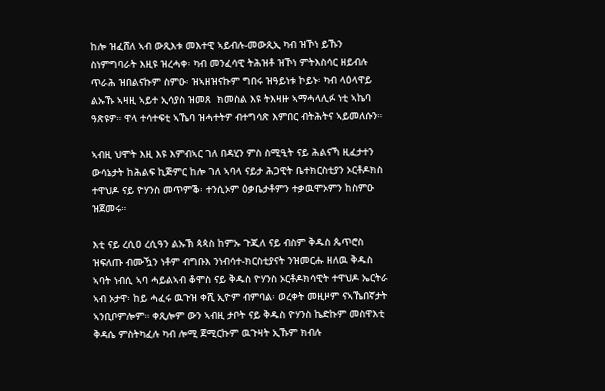ከሎ ዝፈሸለ ኣብ ውጺእቱ መእተዊ ኣይብሉ-መውጺኢ ካብ ዝኾነ ይኹን  ስነምግባራት እዚዩ ዝረሓቀ፡ ካብ መንፈሳዊ ትሕዝቶ ዝኾነ ምትእስሳር ዘይብሉ ጥራሕ ዝበልናኩም ስምዑ፡ ዝኣዘዝናኩም ግበሩ ዝዓይነቱ ኮይኑ፡ ካብ ላዕላዋይ ልኡኹ ኣዛዚ ኣይተ ኢሳያስ ዝመጸ  ክመስል እዩ ትእዛዙ ኣማሓላሊፉ ነቲ ኣኬባ ዓጽዩዎ። ዋላ ተሳተፍቲ ኣኼባ ዝሓተትዎ ብተግሳጽ እምበር ብትሕትና ኣይመለሱን።

ኣብዚ ህሞት እዚ እዩ እምብኣር ገለ በዳሂን ምስ ስሚዒት ናይ ሕልናኻ ዚፈታተን ውሳኔታት ከሕልፍ ኪጅምር ከሎ ገለ ኣባላ ናይታ ሕጋዊት ቤተክርስቲያን ኦርቶዶክስ ተዋህዶ ናይ ዮሃንስ መጥምቕ፡ ተንሲኦም ዕቃቤታቶምን ተቃዉሞኦምን ከስምዑ ዝጀመሩ።

እቲ ናይ ረሲዐ ረሲዓን ልኡኽ ጳጳስ ከምኡ ጉጂለ ናይ ብስም ቅዱስ ጴጥሮስ  ዝፍለጡ ብሙዃን ነቶም ብግቡእ ንነብሳተ-ክርስቲያናት ንዝመርሑ ዘለዉ ቅዱስ ኣባት ነብሲ ኣባ ሓይልኣብ ቆሞስ ናይ ቅዱስ ዮሃንስ ኦርቶዶክሳዊት ተዋህዶ ኤርትራ ኣብ ኦታዋ፡ ከይ ሓፈሩ ዉጉዝ ቀሺ ኢዮም ብምባል፡ ወረቀት መዚዞም ናኣኼበኛታት ኣንቢቦምሎም። ቀጺሎም ውን ኣብዚ ታቦት ናይ ቅዱስ ዮሃንስ ኬድኩም መስዋእቲ ቅዳሴ ምስትካፈሉ ካብ ሎሚ ጀሚርኩም ዉጉዛት ኢኹም ክብሉ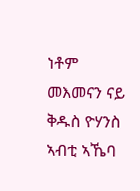ነቶም መእመናን ናይ ቅዱስ ዮሃንስ ኣብቲ ኣኼባ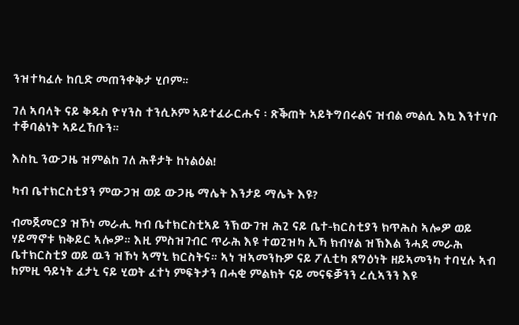ንዝተካፈሉ ከቢድ መጠንቀቅታ ሂቦም።

ገለ ኣባላት ናይ ቅዱስ ዮሃንስ ተንሲኦም ኣይተፈራርሑና ፡ ጽቕጠት ኣይትግበሩልና ዝብል መልሲ እኳ እንተሃቡ ተቐባልነት ኣይረኸቡን።

እስኪ ንውጋዜ ዝምልከ ገለ ሕቶታት ከነልዕል!

ካብ ቤተክርስቲያን ምውጋዝ ወይ ውጋዜ ማሌት እንታይ ማሌት እዩ?

ብመጀመርያ ዝኾነ መራሒ ካብ ቤተክርስቲኣይ ንኽውገዝ ሕጊ ናይ ቤተ-ክርስቲያን ክጥሕስ ኣሎዎ ወይ ሃይማኖቱ ክቅይር ኣሎዎ። እዚ ምስዝገብር ጥራሕ እዩ ተወጊዝካ ኢኻ ክብሃል ዝኽእል ንሓደ መራሕ ቤተክርስቲያ ወይ ዉን ዝኾነ ኣማኒ ክርስትና። ኣነ ዝኣመንኩዎ ናይ ፖሊቲካ ጸግዕነት ዘይኣመንካ ተባሂሉ ኣብ ከምዚ ዓይነት ፈታኒ ናይ ሂወት ፈተነ ምፍትታን በሓቂ ምልክት ናይ መናፍቓንን ረሲኣንን እዩ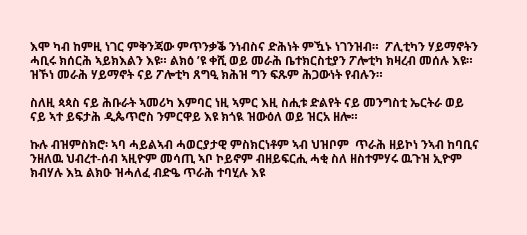እሞ ካብ ከምዚ ነገር ምቅንጃው ምጥንቃቕ ንነብስና ድሕነት ምዃኑ ነገንዝብ።  ፖሊቲካን ሃይማኖትን ሓቢሩ ክሰርሕ ኣይክእልን እዩ። ልክዕ ’ዩ ቀሺ ወይ መራሕ ቤተክርስቲያን ፖሎቲካ ክዛረብ መሰሉ እዩ። ዝኾነ መራሕ ሃይማኖት ናይ ፖሎቲካ ጸግዒ ክሕዝ ግን ፍጹም ሕጋውነት የብሉን።

ስለዚ ጳጳስ ናይ ሕቡራት ኣመሪካ እምባር ነዚ ኣምር እዚ ስሒቱ ድልየት ናይ መንግስቲ ኤርትራ ወይ ናይ ኣተ ይፍታሕ ዲጴጥሮስ ንምርዋይ እዩ ክጎዪ ዝውዕለ ወይ ዝርአ ዘሎ።

ኩሉ ብዝምስክሮ፡ ኣባ ሓይልኣብ ሓወርያታዊ ምስክርነቶም ኣብ ህዝቦም  ጥራሕ ዘይኮነ ንኣብ ከባቢና ንዘለዉ ህብረተ-ሰብ ኣዚዮም መሳጢ ኣቦ ኮይኖም ብዘይፍርሒ ሓቂ ስለ ዘስተምሃሩ ዉጉዝ ኢዮም ክብሃሉ እኳ ልክዑ ዝሓለፈ ብድዔ ጥራሕ ተባሂሉ እዩ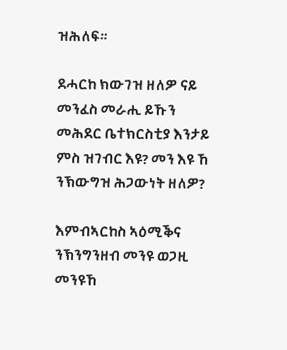ዝሕለፍ።

ደሓርከ ክውገዝ ዘለዎ ናይ መንፈስ መራሒ ይኹን መሕደር ቤተክርስቲያ እንታይ ምስ ዝገብር እዩ? መን እዩ ኸ ንኽውግዝ ሕጋውነት ዘለዎ?

እምብኣርከስ ኣዕሚቕና ንኽንግንዘብ መንዩ ወጋዚ መንዩኸ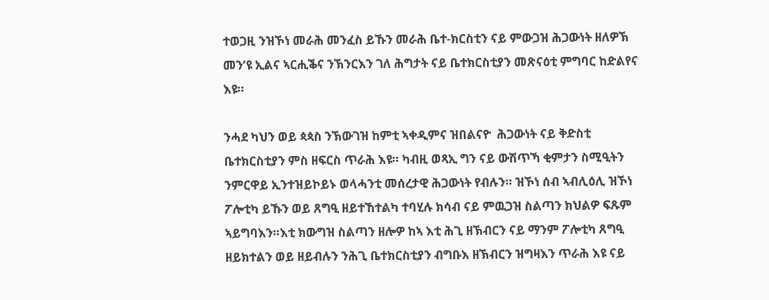ተወጋዚ ንዝኾነ መራሕ መንፈስ ይኹን መራሕ ቤተ-ክርስቲን ናይ ምውጋዝ ሕጋውነት ዘለዎኽ መን’ዩ ኢልና ኣርሒቕና ንኽንርእን ገለ ሕግታት ናይ ቤተክርስቲያን መጽናዕቲ ምግባር ከድልየና እዩ።

ንሓደ ካህን ወይ ጳጳስ ንኽውገዝ ከምቲ ኣቀዲምና ዝበልናዮ  ሕጋውነት ናይ ቅድስቲ ቤተክርስቲያን ምስ ዘፍርስ ጥራሕ እዩ። ካብዚ ወጻኢ ግን ናይ ውሽጥኻ ቂምታን ስሚዒትን ንምርዋይ ኢንተዝይኮይኑ ወላሓንቲ መሰረታዊ ሕጋውነት የብሉን። ዝኾነ ሰብ ኣብሊዕሊ ዝኾነ ፖሎቲካ ይኹን ወይ ጸግዒ ዘይተኸተልካ ተባሂሉ ክሳብ ናይ ምዉጋዝ ስልጣን ክህልዎ ፍጹም ኣይግባእን።እቲ ክውግዝ ስልጣን ዘሎዎ ከኣ እቲ ሕጊ ዘኽብርን ናይ ማንም ፖሎቲካ ጸግዒ ዘይክተልን ወይ ዘይብሉን ንሕጊ ቤተክርስቲያን ብግቡእ ዘኽብርን ዝግዛእን ጥራሕ እዩ ናይ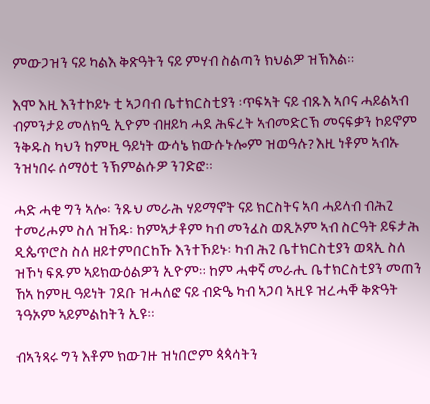ምውጋዝን ናይ ካልእ ቅጽዓትን ናይ ምሃብ ስልጣን ክህልዎ ዝኽእል።

እሞ እዚ እንተኮይኑ ቲ ኣጋባብ ቤተክርስቲያን ፡ጥፍኣት ናይ ብጹእ ኣቦና ሓይልኣብ ብምንታይ መለክዒ ኢዮም ብዘይካ ሓደ ሕፍረት ኣብመድርኽ መናፍቃን ኮይኖም ንቅዱስ ካህን ከምዚ ዓይነት ውሳኔ ክውሱኑሎም ዝወዓሉ? እዚ ነቶም ኣብኡ ንዝነበሩ ሰማዕቲ ንኽምልሱዎ ንገድፎ።

ሓድ ሓቂ ግን ኣሎ፡ ንጹህ መራሕ ሃይማኖት ናይ ክርስትና ኣባ ሓይላብ ብሕጊ ተመሪሖም ስለ ዝኸዱ፡ ከምኣታቶም ካብ መንፈስ ወጺኦም ኣብ ስርዓት ይፍታሕ ዲጴጥሮስ ስለ ዘይተምበርከኹ እንተኾይኑ፡ ካብ ሕጊ ቤተክርስቲያን ወጻኢ ስለ ዝኾነ ፍጹም ኣይክውዕልዎን ኢዮም። ከም ሓቀኛ መራሒ ቤተክርስቲያን መጠን ኸኣ ከምዚ ዓይነት ገደቡ ዝሓለፎ ናይ ብድዔ ካብ ኣጋባ ኣዚዩ ዝረሓቐ ቅጽዓት ንዓኦም ኣይምልከትን ኢዩ።

ብኣንጻሩ ግን እቶም ክውገዙ ዝነበሮም ጳጳሳትን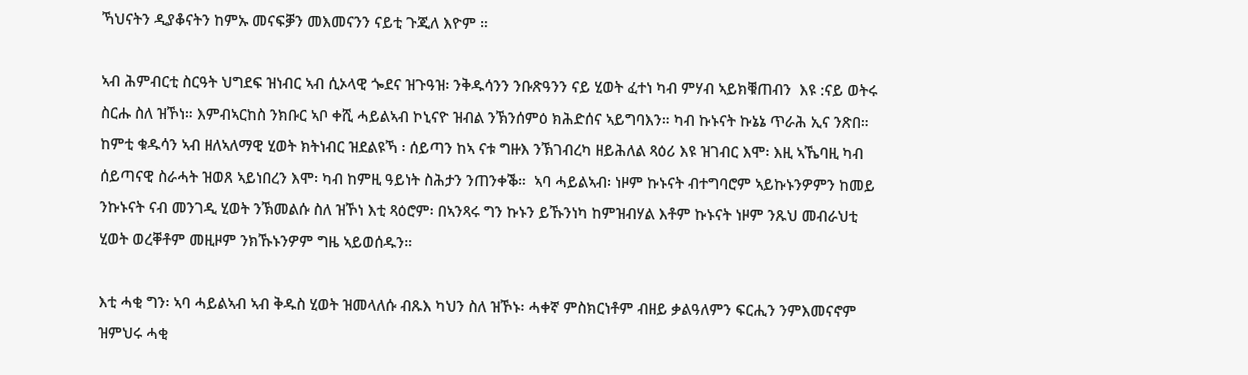ኻህናትን ዲያቆናትን ከምኡ መናፍቓን መእመናንን ናይቲ ጉጂለ እዮም ።

ኣብ ሕምብርቲ ስርዓት ህግደፍ ዝነብር ኣብ ሲኦላዊ ጐደና ዝጉዓዝ፡ ንቅዱሳንን ንቡጽዓንን ናይ ሂወት ፈተነ ካብ ምሃብ ኣይክቑጠብን  እዩ :ናይ ወትሩ ስርሑ ስለ ዝኾነ። እምብኣርከስ ንክቡር ኣቦ ቀሺ ሓይልኣብ ኮኒናዮ ዝብል ንኽንሰምዕ ክሕድሰና ኣይግባእን። ካብ ኩኑናት ኩኔኔ ጥራሕ ኢና ንጽበ። ከምቲ ቁዱሳን ኣብ ዘለኣለማዊ ሂወት ክትነብር ዝደልዩኻ ፡ ሰይጣን ከኣ ናቱ ግዙእ ንኽገብረካ ዘይሕለል ጻዕሪ እዩ ዝገብር እሞ፡ እዚ ኣኼባዚ ካብ ሰይጣናዊ ስራሓት ዝወጸ ኣይነበረን እሞ፡ ካብ ከምዚ ዓይነት ስሕታን ንጠንቀቕ።  ኣባ ሓይልኣብ፡ ነዞም ኩኑናት ብተግባሮም ኣይኩኑንዎምን ከመይ ንኩኑናት ናብ መንገዲ ሂወት ንኽመልሱ ስለ ዝኾነ እቲ ጻዕሮም፡ በኣንጻሩ ግን ኩኑን ይኹንነካ ከምዝብሃል እቶም ኩኑናት ነዞም ንጹህ መብራህቲ ሂወት ወረቐቶም መዚዞም ንክኹኑንዎም ግዜ ኣይወሰዱን።

እቲ ሓቂ ግን፡ ኣባ ሓይልኣብ ኣብ ቅዱስ ሂወት ዝመላለሱ ብጹእ ካህን ስለ ዝኾኑ፡ ሓቀኛ ምስክርነቶም ብዘይ ቃልዓለምን ፍርሒን ንምእመናኖም ዝምህሩ ሓቂ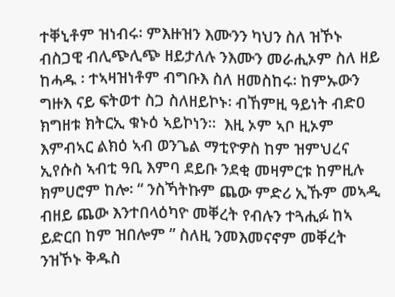ተቐኒቶም ዝነብሩ፡ ምእዙዝን እሙንን ካህን ስለ ዝኾኑ ብስጋዊ ብሊጭሊጭ ዘይታለሉ ንእሙን መራሒኦም ስለ ዘይ ከሓዱ ፡ ተኣዛዝነቶም ብግቡእ ስለ ዘመስከሩ፡ ከምኡውን ግዙእ ናይ ፍትወተ ስጋ ስለዘይኮኑ፡ ብኸምዚ ዓይነት ብድዐ ክግዘቱ ክትርኢ ቁኑዕ ኣይኮነን።  እዚ ኦም ኣቦ ዚኦም እምብኣር ልክዕ ኣብ ወንጌል ማቲዮዎስ ከም ዝምህረና  ኢየሱስ ኣብቲ ዓቢ እምባ ደይቡ ንደቂ መዛምርቱ ከምዚሉ ክምሀሮም ከሎ፡ “ ንስኻትኩም ጨው ምድሪ ኢኹም መኣዲ ብዘይ ጨው እንተበላዕካዮ መቐረት የብሉን ተጓሒፉ ከኣ ይድርበ ከም ዝበሎም ” ስለዚ ንመእመናኖም መቐረት ንዝኾኑ ቅዱስ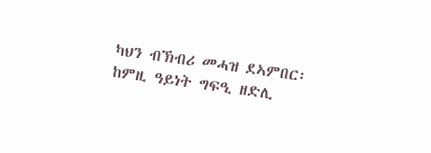ካህን ብኽብሪ መሓዝ ደኣምበር፡ ከምዚ ዓይነት ግፍዒ ዘድሊ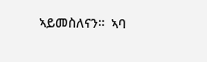ኣይመስለናን።  ኣባ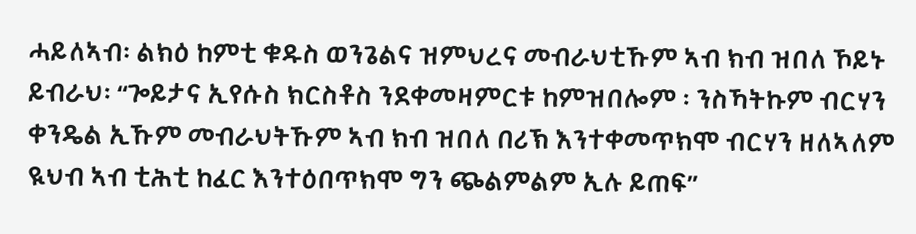ሓይለኣብ፡ ልክዕ ከምቲ ቁዱስ ወንጌልና ዝምህረና መብራህቲኹም ኣብ ክብ ዝበለ ኾይኑ ይብራህ፡ “ጐይታና ኢየሱስ ክርስቶስ ንደቀመዛምርቱ ከምዝበሎም ፡ ንስኻትኩም ብርሃን ቀንዴል ኢኹም መብራህትኹም ኣብ ክብ ዝበለ በሪኽ እንተቀመጥክሞ ብርሃን ዘለኣለም ዪህብ ኣብ ቲሕቲ ከፈር እንተዕበጥክሞ ግን ጭልምልም ኢሉ ይጠፍ”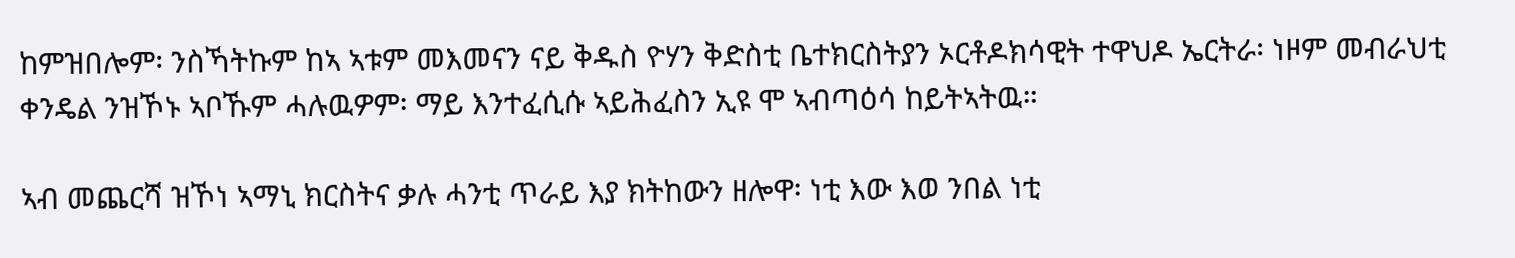ከምዝበሎም፡ ንስኻትኩም ከኣ ኣቱም መእመናን ናይ ቅዱስ ዮሃን ቅድስቲ ቤተክርስትያን ኦርቶዶክሳዊት ተዋህዶ ኤርትራ፡ ነዞም መብራህቲ ቀንዴል ንዝኾኑ ኣቦኹም ሓሉዉዎም፡ ማይ እንተፈሲሱ ኣይሕፈስን ኢዩ ሞ ኣብጣዕሳ ከይትኣትዉ።

ኣብ መጨርሻ ዝኾነ ኣማኒ ክርስትና ቃሉ ሓንቲ ጥራይ እያ ክትከውን ዘሎዋ፡ ነቲ እው እወ ንበል ነቲ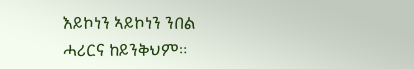እይኮነን ኣይኮነን ንበል ሓሪርና ከይንቅህም።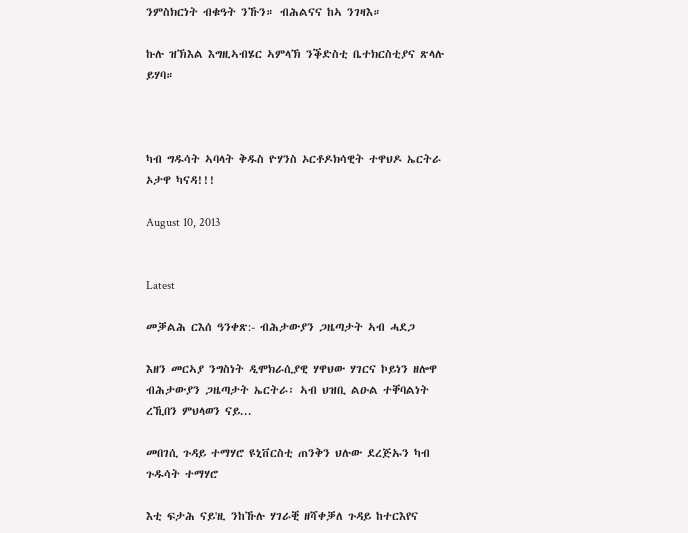ንምስክርነት ብቁዓት ንኹን። ብሕልናና ከኣ ንገዛእ።

ኩሉ ዝኽእል እግዚኣብሄር ኣምላኽ ንቕድስቲ ቤተክርስቲያና ጽላሉ ይሃባ።



ካብ ግዱሳት ኣባላት ቅዱስ ዮሃንስ ኦርቶዶክሳዊት ተዋህዶ ኤርትራ ኦታዋ ካናዳ!!!

August 10, 2013


Latest

መቓልሕ ርእሰ ዓንቀጽ:- ብሕታውያን ጋዜጣታት ኣብ ሓደጋ

እዘን መርኣያ ንግስነት ዲሞክራሲያዊ ሃዋህው ሃገርና ኮይነን ዘሎዋ ብሕታውያን ጋዜጣታት ኤርትራ፡ ኣብ ህዝቢ ልዑል ተቐባልነት ረኺበን ምህላወን ናይ...

መበገሲ ጉዳይ ተማሃሮ ዩኒቨርስቲ ጠንቅን ህሉው ደረጅኡን ካብ ጉዱሳት ተማሃሮ

እቲ ፍታሕ ናይ'ዚ ንከኹሉ ሃገራቒ ዘሻቀቓለ ጉዳይ ከተርእየና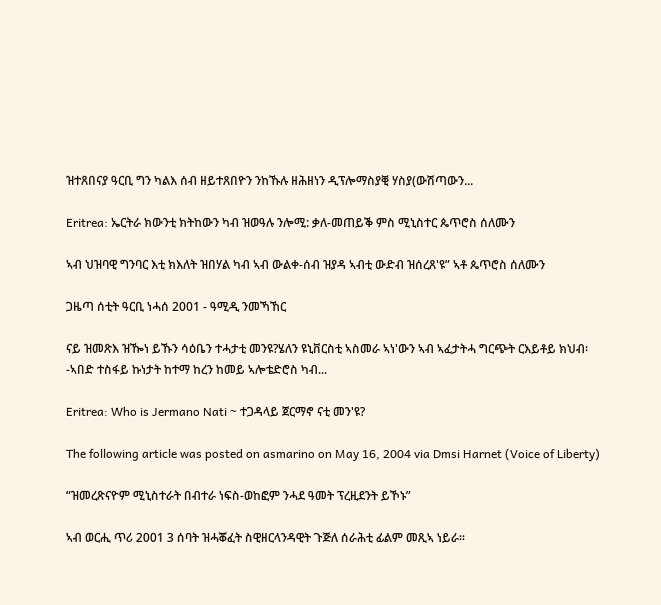ዝተጸበናያ ዓርቢ ግን ካልእ ሰብ ዘይተጸበዮን ንከኹሉ ዘሕዘነን ዲፕሎማስያቒ ሃስያ(ውሽጣውን...

Eritrea: ኤርትራ ክውንቲ ክትከውን ካብ ዝወዓሉ ንሎሚ: ቃለ-መጠይቕ ምስ ሚኒስተር ጴጥሮስ ሰለሙን

ኣብ ህዝባዊ ግንባር እቲ ክእለት ዝበሃል ካብ ኣብ ውልቀ-ሰብ ዝያዳ ኣብቲ ውድብ ዝሰረጸ'ዩ” ኣቶ ጴጥሮስ ሰለሙን

ጋዜጣ ሰቲት ዓርቢ ነሓሰ 2001 - ዓሚዲ ንመኻኸር

ናይ ዝመጽእ ዝዀነ ይኹን ሳዕቤን ተሓታቲ መንዩ?ሄለን ዩኒቨርስቲ ኣስመራ ኣነ'ውን ኣብ ኣፈታትሓ ግርጭት ርእይቶይ ክህብ፡-ኣበድ ተስፋይ ኩነታት ከተማ ከረን ከመይ ኣሎቴድሮስ ካብ...

Eritrea: Who is Jermano Nati ~ ተጋዳላይ ጀርማኖ ናቲ መን'ዩ?

The following article was posted on asmarino on May 16, 2004 via Dmsi Harnet (Voice of Liberty)

“ዝመረጽናዮም ሚኒስተራት በብተራ ነፍስ-ወከፎም ንሓደ ዓመት ፕረዚደንት ይኾኑ”

ኣብ ወርሒ ጥሪ 2001 3 ሰባት ዝሓቖፈት ስዊዘርላንዳዊት ጉጅለ ሰራሕቲ ፊልም መጺኣ ነይራ።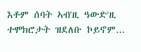እቶም ሰባት ኣብ'ዚ ዓውድ'ዚ ተሞክሮታት ዝደለቡ ኮይኖም...